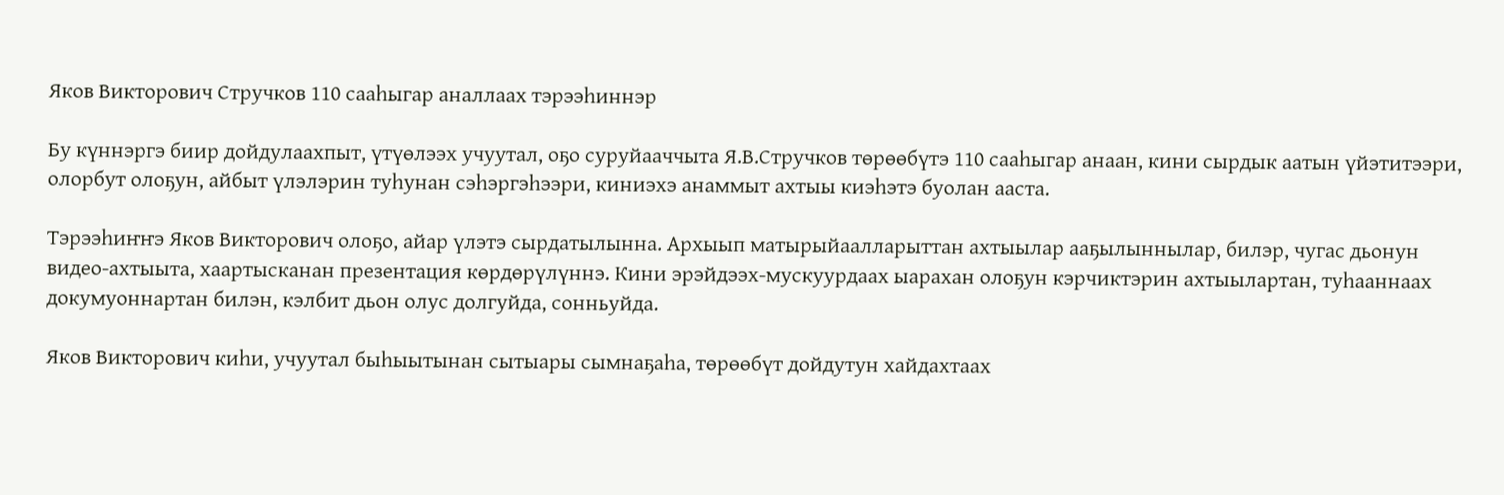Яков Викторович Стручков 110 сааhыгар аналлаах тэрээhиннэр

Бу күннэргэ биир дойдулаахпыт, үтүөлээх учуутал, оҕо суруйааччыта Я.В.Стручков төрөөбүтэ 110 сааһыгар анаан, кини сырдык аатын үйэтитээри, олорбут олоҕун, айбыт үлэлэрин туһунан сэһэргэһээри, киниэхэ анаммыт ахтыы киэһэтэ буолан ааста.

Тэрээһиҥҥэ Яков Викторович олоҕо, айар үлэтэ сырдатылынна. Архыып матырыйаалларыттан ахтыылар ааҕылыннылар, билэр, чугас дьонун видео-ахтыыта, хаартысканан презентация көрдөрүлүннэ. Кини эрэйдээх-мускуурдаах ыарахан олоҕун кэрчиктэрин ахтыылартан, туһааннаах докумуоннартан билэн, кэлбит дьон олус долгуйда, сонньуйда.

Яков Викторович киһи, учуутал быһыытынан сытыары сымнаҕаһа, төрөөбүт дойдутун хайдахтаах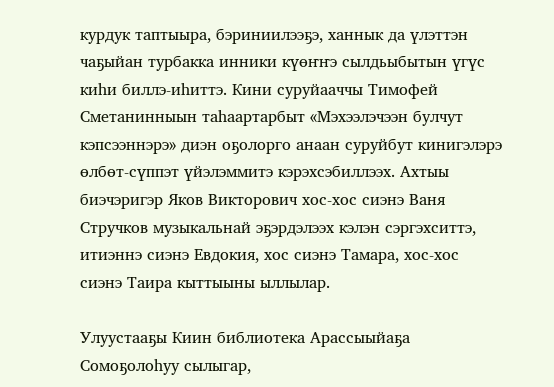курдук таптыыра, бэриниилээҕэ, ханнык да үлэттэн чаҕыйан турбакка инники күөҥҥэ сылдьыбытын үгүс киһи биллэ-иһиттэ. Кини суруйааччы Тимофей Сметанинныын таһаартарбыт «Мэхээлэчээн булчут кэпсээннэрэ» диэн оҕолорго анаан суруйбут кинигэлэрэ өлбөт-сүппэт үйэлэммитэ кэрэхсэбиллээх. Ахтыы биэчэригэр Яков Викторович хос-хос сиэнэ Ваня Стручков музыкальнай эҕэрдэлээх кэлэн сэргэхситтэ, итиэннэ сиэнэ Евдокия, хос сиэнэ Тамара, хос-хос сиэнэ Таира кыттыыны ыллылар.

Улуустааҕы Киин библиотека Арассыыйаҕа Сомоҕолоһуу сылыгар,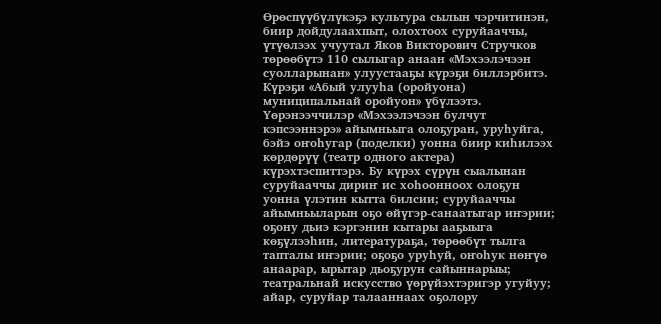Өрөспүүбүлүкэҕэ культура сылын чэрчитинэн, биир дойдулаахпыт, олохтоох суруйааччы, үтүөлээх учуутал Яков Викторович Стручков төрөөбүтэ 110 сылыгар анаан «Мэхээлэчээн суолларынан» улуустааҕы күрэҕи биллэрбитэ. Күрэҕи «Абый улууһа (оройуона) муниципальнай оройуон» үбүлээтэ. Үөрэнээччилэр «Мэхээлэчээн булчут кэпсээннэрэ» айымньыга олоҕуран, уруһуйга, бэйэ оҥоһугар (поделки) уонна биир киһилээх көрдөрүү (театр одного актера) күрэхтэспиттэрэ. Бу күрэх сүрүн сыалынан суруйааччы дириҥ ис хоһоонноох олоҕун уонна үлэтин кытта билсии; суруйааччы айымньыларын оҕо өйүгэр-санаатыгар иҥэрии; оҕону дьиэ кэргэнин кытары ааҕыыга көҕүлээһин, литератураҕа, төрөөбүт тылга тапталы иҥэрии; оҕоҕо уруһуй, оҥоһук нөҥүө анаарар, ырытар дьоҕурун сайыннарыы; театральнай искусство үөрүйэхтэригэр угуйуу; айар, суруйар талааннаах оҕолору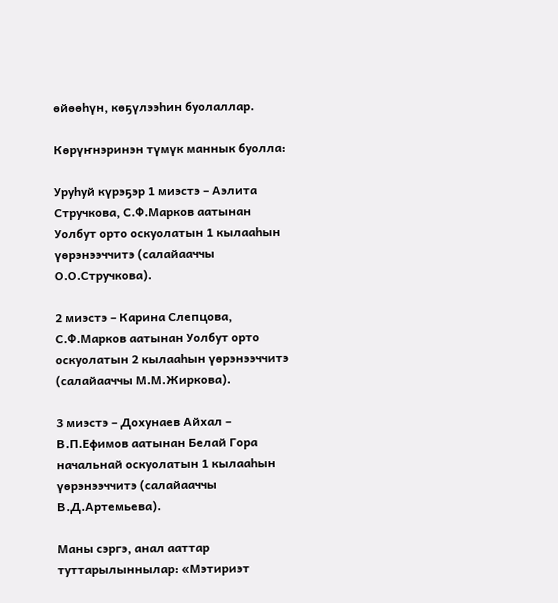өйөөһүн, көҕүлээһин буолаллар.

Көрүҥнэринэн түмүк маннык буолла:

Уруһуй күрэҕэр 1 миэстэ – Аэлита Стручкова, С.Ф.Марков аатынан Уолбут орто оскуолатын 1 кылааһын үөрэнээччитэ (салайааччы О.О.Стручкова).

2 миэстэ – Карина Слепцова, С.Ф.Марков аатынан Уолбут орто оскуолатын 2 кылааһын үөрэнээччитэ (салайааччы М.М.Жиркова).

3 миэстэ – Дохунаев Айхал – В.П.Ефимов аатынан Белай Гора начальнай оскуолатын 1 кылааһын үөрэнээччитэ (салайааччы В.Д.Артемьева).

Маны сэргэ, анал ааттар туттарылыннылар: «Мэтириэт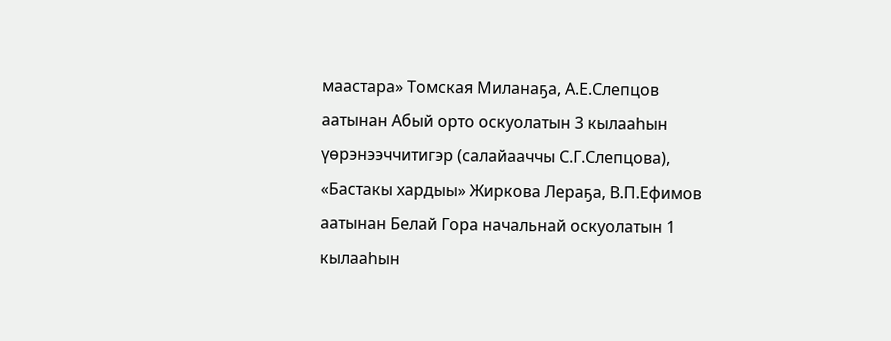маастара» Томская Миланаҕа, А.Е.Слепцов аатынан Абый орто оскуолатын 3 кылааһын үөрэнээччитигэр (салайааччы С.Г.Слепцова), «Бастакы хардыы» Жиркова Лераҕа, В.П.Ефимов аатынан Белай Гора начальнай оскуолатын 1 кылааһын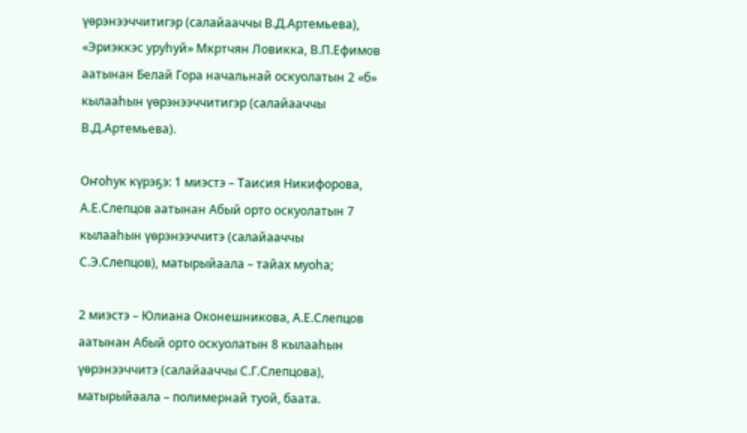үөрэнээччитигэр (салайааччы В.Д.Артемьева), «Эриэккэс уруһуй» Мкртчян Ловикка, В.П.Ефимов аатынан Белай Гора начальнай оскуолатын 2 «б» кылааһын үөрэнээччитигэр (салайааччы В.Д.Артемьева).

Оҥоһук күрэҕэ: 1 миэстэ – Таисия Никифорова, А.Е.Слепцов аатынан Абый орто оскуолатын 7 кылааһын үөрэнээччитэ (салайааччы С.Э.Слепцов), матырыйаала – тайах муоһа;

2 миэстэ – Юлиана Оконешникова, А.Е.Слепцов аатынан Абый орто оскуолатын 8 кылааһын үөрэнээччитэ (салайааччы С.Г.Слепцова), матырыйаала – полимернай туой, баата.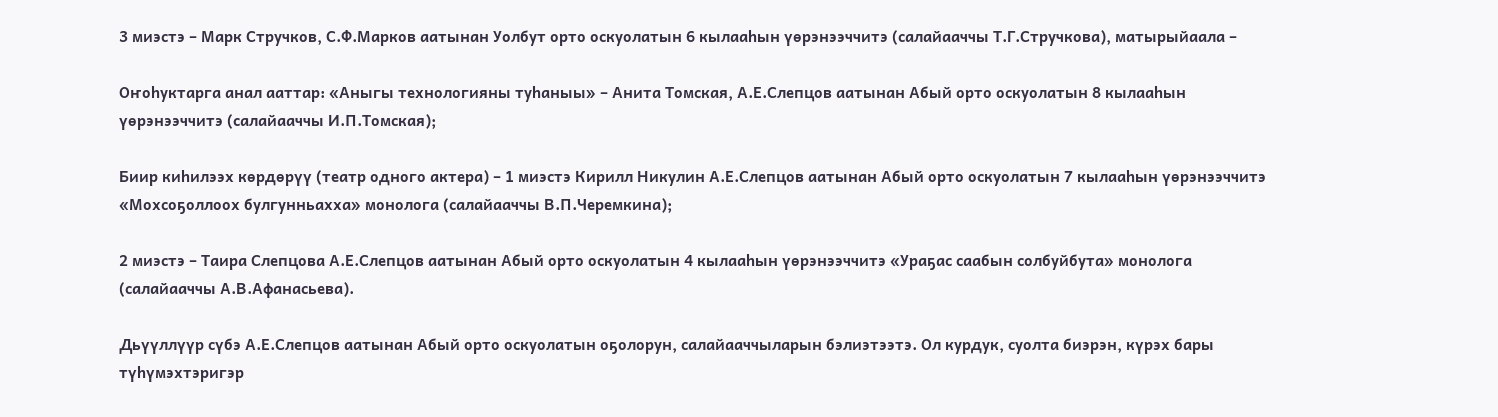3 миэстэ – Марк Стручков, С.Ф.Марков аатынан Уолбут орто оскуолатын 6 кылааһын үөрэнээччитэ (салайааччы Т.Г.Стручкова), матырыйаала –

Оҥоһуктарга анал ааттар: «Аныгы технологияны туһаныы» – Анита Томская, А.Е.Слепцов аатынан Абый орто оскуолатын 8 кылааһын үөрэнээччитэ (салайааччы И.П.Томская);

Биир киһилээх көрдөрүү (театр одного актера) – 1 миэстэ Кирилл Никулин А.Е.Слепцов аатынан Абый орто оскуолатын 7 кылааһын үөрэнээччитэ «Мохсоҕоллоох булгунньахха» монолога (салайааччы В.П.Черемкина);

2 миэстэ – Таира Слепцова А.Е.Слепцов аатынан Абый орто оскуолатын 4 кылааһын үөрэнээччитэ «Ураҕас саабын солбуйбута» монолога (салайааччы А.В.Афанасьева).

Дьүүллүүр сүбэ А.Е.Слепцов аатынан Абый орто оскуолатын оҕолорун, салайааччыларын бэлиэтээтэ. Ол курдук, суолта биэрэн, күрэх бары түһүмэхтэригэр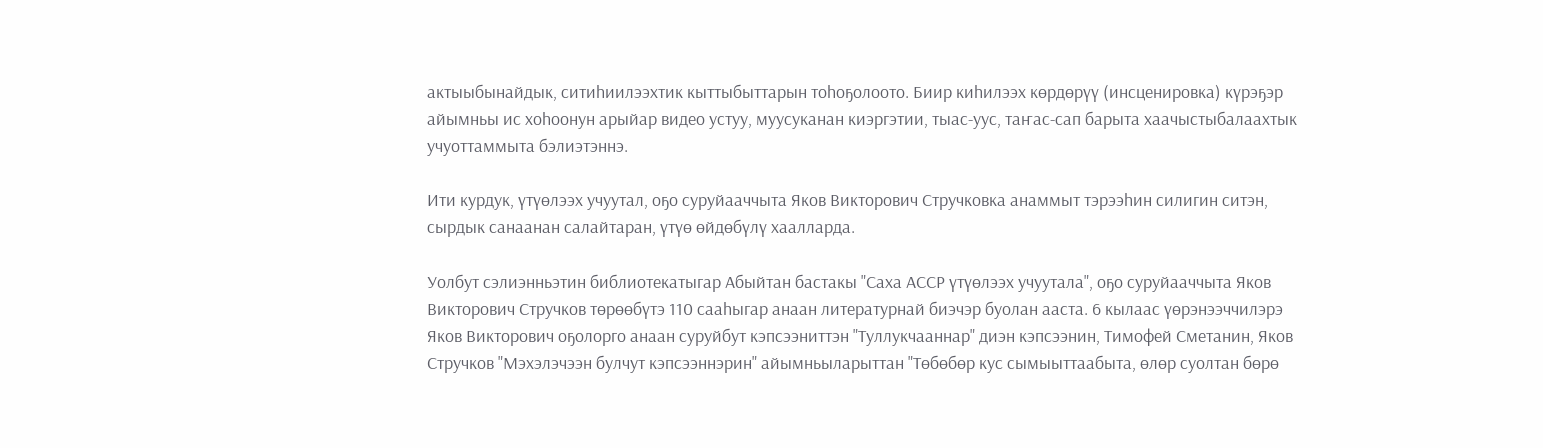актыыбынайдык, ситиһиилээхтик кыттыбыттарын тоһоҕолоото. Биир киһилээх көрдөрүү (инсценировка) күрэҕэр айымньы ис хоһоонун арыйар видео устуу, муусуканан киэргэтии, тыас-уус, таҥас-сап барыта хаачыстыбалаахтык учуоттаммыта бэлиэтэннэ.

Ити курдук, үтүөлээх учуутал, оҕо суруйааччыта Яков Викторович Стручковка анаммыт тэрээһин силигин ситэн, сырдык санаанан салайтаран, үтүө өйдөбүлү хаалларда.

Уолбут сэлиэнньэтин библиотекатыгар Абыйтан бастакы "Саха АССР үтүөлээх учуутала", оҕо суруйааччыта Яков Викторович Стручков төрөөбүтэ 110 сааһыгар анаан литературнай биэчэр буолан ааста. 6 кылаас үөрэнээччилэрэ Яков Викторович оҕолорго анаан суруйбут кэпсээниттэн "Туллукчааннар" диэн кэпсээнин, Тимофей Сметанин, Яков Стручков "Мэхэлэчээн булчут кэпсээннэрин" айымньыларыттан "Төбөбөр кус сымыыттаабыта, өлөр суолтан бөрө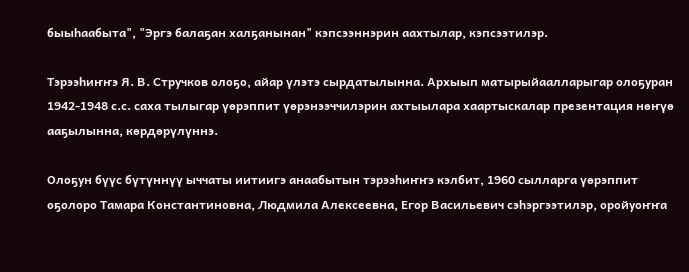быыһаабыта", "Эргэ балаҕан халҕанынан" кэпсээннэрин аахтылар, кэпсээтилэр.

Тэрээһиҥҥэ Я. В. Стручков олоҕо, айар үлэтэ сырдатылынна. Архыып матырыйаалларыгар олоҕуран 1942-1948 с.с. саха тылыгар үөрэппит үөрэнээччилэрин ахтыылара хаартыскалар презентация нөҥүө ааҕылынна, көрдөрүлүннэ.

Олоҕун бүүс бүтүннүү ыччаты иитиигэ анаабытын тэрээһиҥҥэ кэлбит, 1960 сылларга үөрэппит оҕолоро Тамара Константиновна, Людмила Алексеевна, Егор Васильевич сэһэргээтилэр, оройуоҥҥа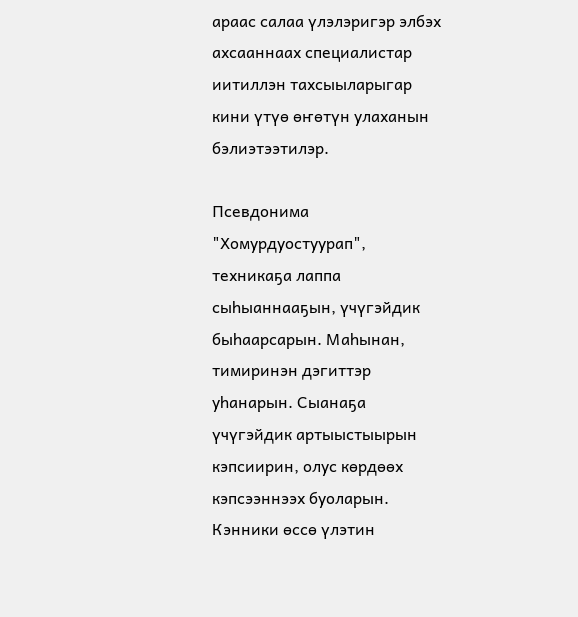араас салаа үлэлэригэр элбэх ахсааннаах специалистар иитиллэн тахсыыларыгар кини үтүө өҥөтүн улаханын бэлиэтээтилэр.

Псевдонима "Хомурдуостуурап", техникаҕа лаппа сыһыаннааҕын, үчүгэйдик быһаарсарын. Маһынан, тимиринэн дэгиттэр уһанарын. Сыанаҕа үчүгэйдик артыыстыырын кэпсиирин, олус көрдөөх кэпсээннээх буоларын. Кэнники өссө үлэтин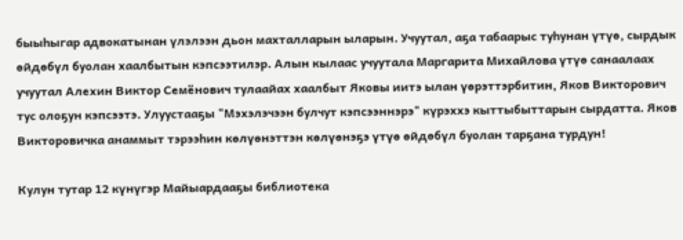быыһыгар адвокатынан үлэлээн дьон махталларын ыларын. Учуутал, аҕа табаарыс туһунан үтүө, сырдык өйдөбүл буолан хаалбытын кэпсээтилэр. Алын кылаас учуутала Маргарита Михайлова үтүө санаалаах учуутал Алехин Виктор Семёнович тулаайах хаалбыт Яковы иитэ ылан үөрэттэрбитин, Яков Викторович тус олоҕун кэпсээтэ. Улуустааҕы "Мэхэлэчээн булчут кэпсээннэрэ" күрэххэ кыттыбыттарын сырдатта. Яков Викторовичка анаммыт тэрээһин көлүөнэттэн көлүөнэҕэ үтүө өйдөбүл буолан тарҕана турдун!

Кулун тутар 12 күнүгэр Майыардааҕы библиотека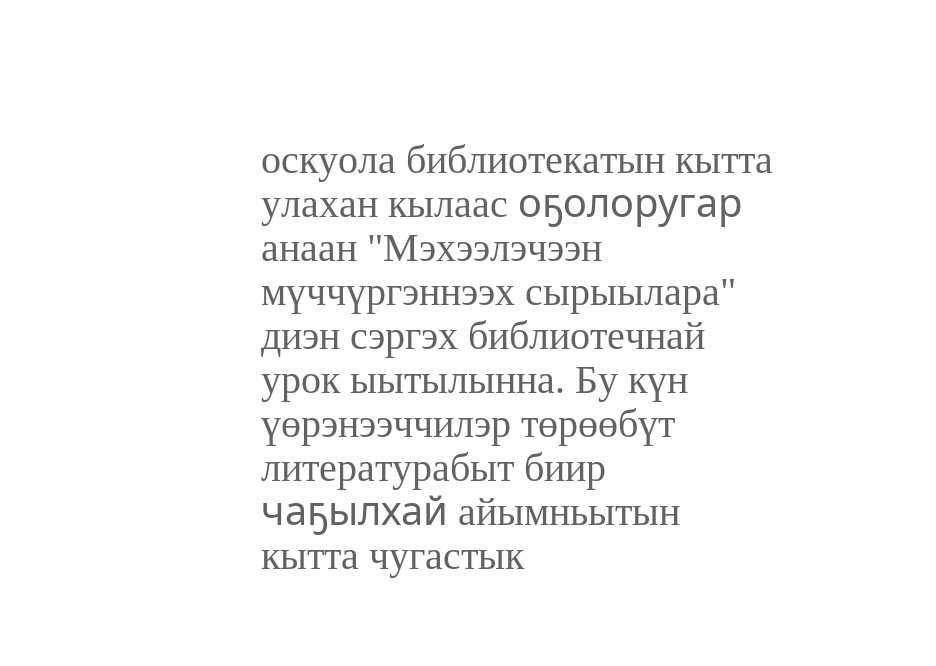оскуола библиотекатын кытта улахан кылаас оҕолоругар анаан "Мэхээлэчээн мүччүргэннээх сырыылара" диэн сэргэх библиотечнай урок ыытылынна. Бу күн үөрэнээччилэр төрөөбүт литературабыт биир чаҕылхай айымньытын кытта чугастык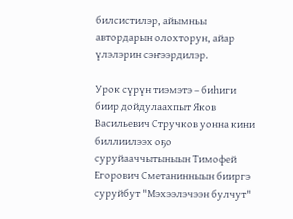билсистилэр, айымньы автордарын олохторун, айар үлэлэрин сэҥээрдилэр.

Урок сүрүн тиэмэтэ – биһиги биир дойдулаахпыт Яков Васильевич Стручков уонна кини биллиилээх оҕо суруйааччытыныын Тимофей Егорович Сметанинныын бииргэ суруйбут "Мэхээлэчээн булчут"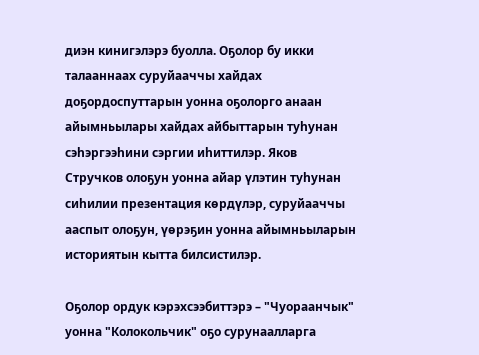диэн кинигэлэрэ буолла. Оҕолор бу икки талааннаах суруйааччы хайдах доҕордоспуттарын уонна оҕолорго анаан айымньылары хайдах айбыттарын туһунан сэһэргээһини сэргии иһиттилэр. Яков Стручков олоҕун уонна айар үлэтин туһунан сиһилии презентация көрдүлэр, суруйааччы ааспыт олоҕун, үөрэҕин уонна айымньыларын историятын кытта билсистилэр.

Оҕолор ордук кэрэхсээбиттэрэ – "Чуораанчык" уонна "Колокольчик" оҕо сурунаалларга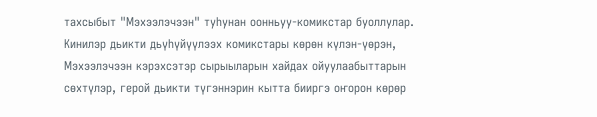тахсыбыт "Мэхээлэчээн" туһунан оонньуу-комикстар буоллулар. Кинилэр дьикти дьүһүйүүлээх комикстары көрөн күлэн-үөрэн, Мэхээлэчээн кэрэхсэтэр сырыыларын хайдах ойуулаабыттарын сөхтүлэр, герой дьикти түгэннэрин кытта бииргэ оҥорон көрөр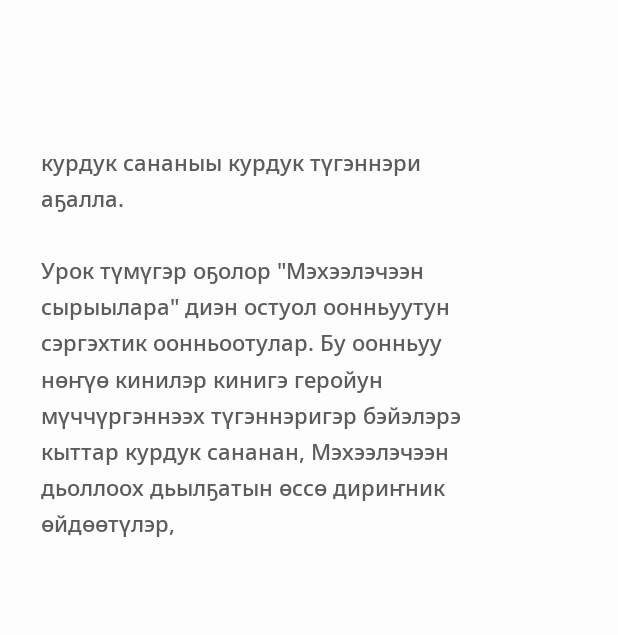курдук сананыы курдук түгэннэри аҕалла.

Урок түмүгэр оҕолор "Мэхээлэчээн сырыылара" диэн остуол оонньуутун сэргэхтик оонньоотулар. Бу оонньуу нөҥүө кинилэр кинигэ геройун мүччүргэннээх түгэннэригэр бэйэлэрэ кыттар курдук сананан, Мэхээлэчээн дьоллоох дьылҕатын өссө дириҥник өйдөөтүлэр,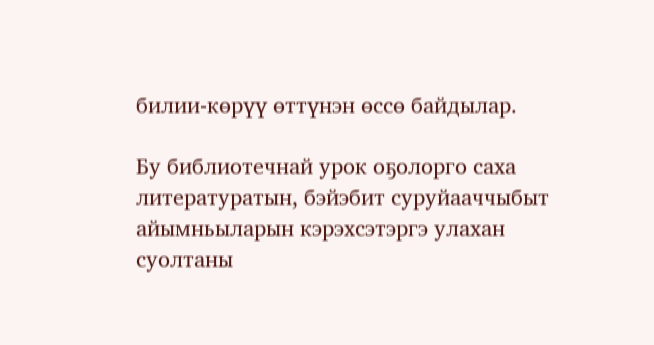билии-көрүү өттүнэн өссө байдылар.

Бу библиотечнай урок оҕолорго саха литературатын, бэйэбит суруйааччыбыт айымньыларын кэрэхсэтэргэ улахан суолтаны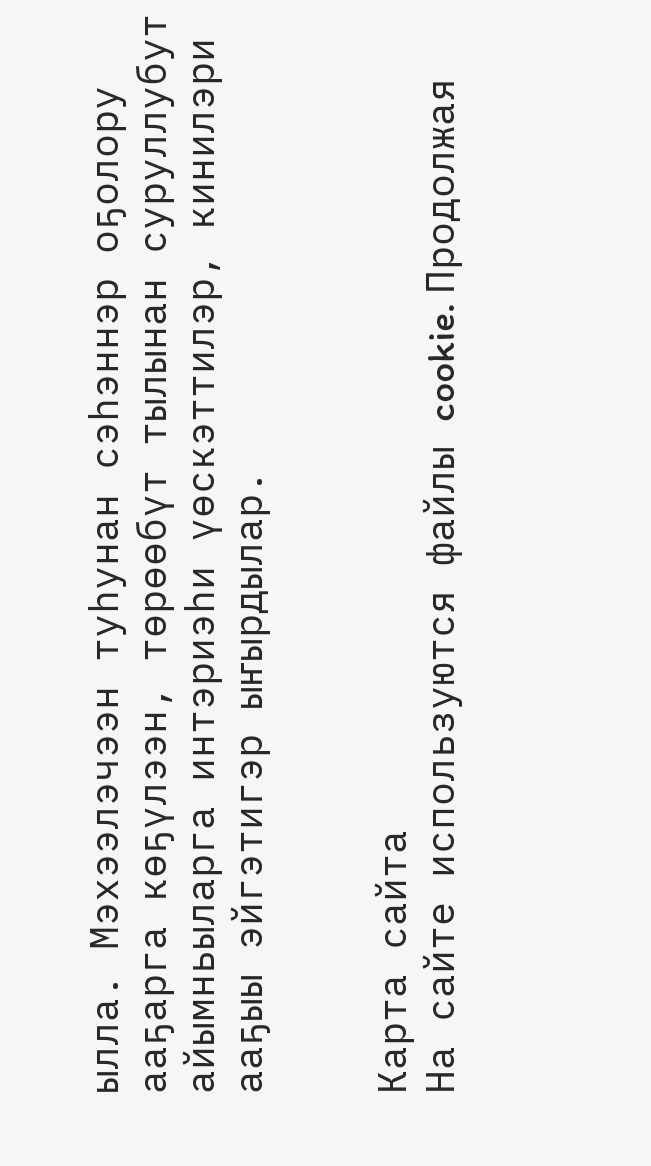ылла. Мэхээлэчээн туһунан сэһэннэр оҕолору ааҕарга көҕүлээн, төрөөбүт тылынан суруллубут айымньыларга интэриэһи үөскэттилэр, кинилэри ааҕыы эйгэтигэр ыҥырдылар.


Карта сайта
На сайте используются файлы cookie. Продолжая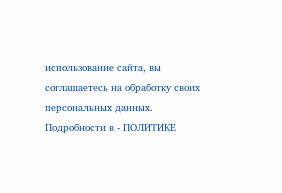использование сайта, вы соглашаетесь на обработку своих
персональных данных. Подробности в - ПОЛИТИКЕ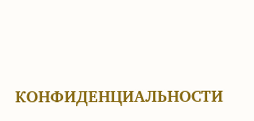КОНФИДЕНЦИАЛЬНОСТИ